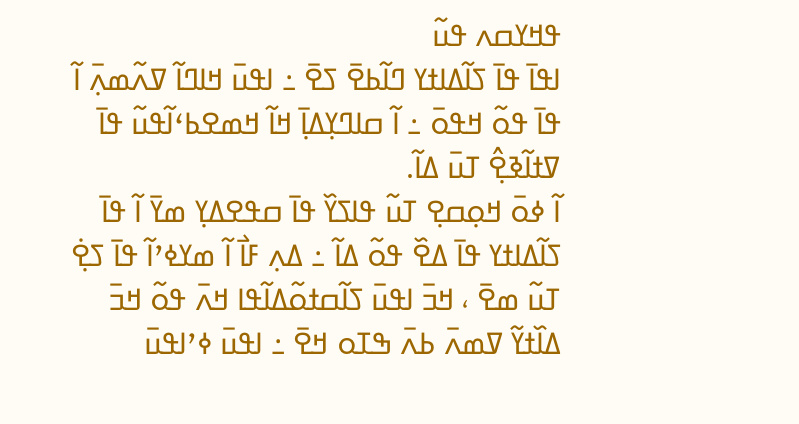ߟߞߌߛߍ ߟߎ߬
ߊߟߊ߫ ߟߊ߫ ߖߊ߬ߡߊߙߌ ߣߊ߬ߕߐ߫ ߖߐ߫ ߸ ߊߟߎ߫ ߞߊߣߊ߬ ߜߍ߬ߘߍ߲߫ ߊ߬ ߟߊ߫ ߟߋ߬ ߞߟߋ߫ ߸ ߊ߬ ߛߊߣߌ߲ߡߊ߲߫ ߞߊ߬ ߞߘߐߕߵߊ߬ߟߎ߬ ߟߊ߫ ߜߙߊ߬ߢߐ߲߮ ߠߎ߫ ߡߊ߬.
ߊ߬ ߦߋ߫ ߞߋ߲ߛߐ߲ ߠߎ߬ ߟߊߖߌ߰ ߟߊ߫ ߛߟߐߡߌ߲ ߘߌ߫ ߊ߬ ߟߊ߫ ߖߊ߬ߡߊߙߌ ߟߊ߫ ߡߐ߰ ߟߋ߬ ߡߊ߬ ߸ ߡߍ߲ ߓߊ߯ ߊ߬ ߘߌߦߴߊ߬ ߟߊ߫ ߖߐ߲߭ ߠߎ߬ ߘߐ߫ ، ߞߏ߫ ߊߟߎ߫ ߖߊ߬ߛߙߋ߬ߡߊ߬ߟߊ ߞߍ߫ ߟߋ߬ ߞߏ߫ ߡߊ߰ߙߌ߬ ߜߘߍ߫ ߕߍ߫ ߒߠߋ ߞߐ߫ ߸ ߊߟߎ߫ ߦߴߊߟߎ߫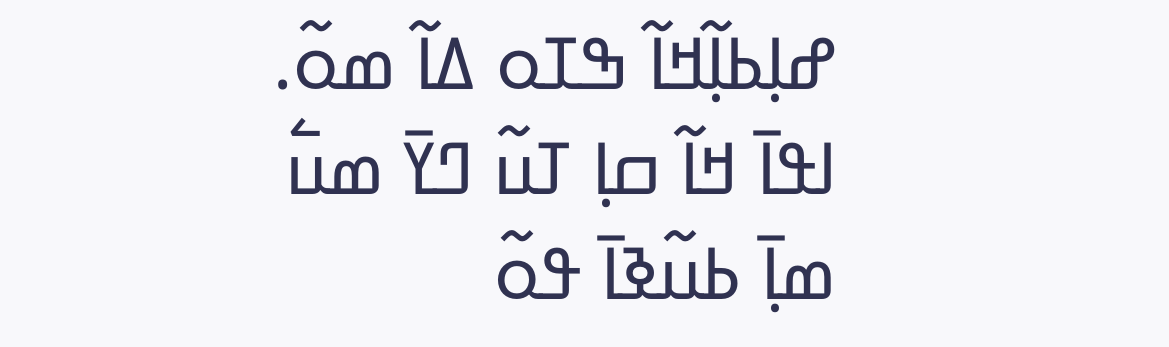ߝߊ߲ߕߊ߲߬ߞߊ߬ ߒߠߋ ߡߊ߬ ߘߋ߬.
ߊߟߊ߫ ߞߊ߬ ߛߊ߲ ߠߎ߬ ߣߌ߫ ߘߎ߱ ߘߊ߲߫ ߕߎ߬ߢߊ߫ ߟߋ߬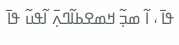ߟߊ߫ ، ߊ߬ ߘߏ߲߬ ߞߘߐߕߊ߬ߣߍ߲߫ ߊ߬ߟߎ߬ ߟߊ߫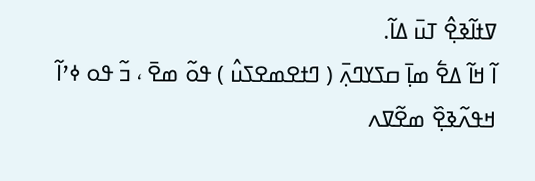ߜߙߊ߬ߢߐ߲߮ ߠߎ߫ ߡߊ߬.
ߊ߬ ߞߊ߬ ߡߐ߱ ߘߊ߲߫ ߛߖߌߣߍ߲߫ ( ߣߙߐߘߐߖߎ߮ ) ߟߋ߬ ߘߐ߫ ، ߏ߬ ߟߋ ߦߴߊ߬ ߞߟߍ߬ߢߐ߲߰ ߘߐ߬ߜߍ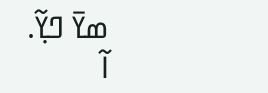ߘߌ߫ ߣߌ߲߬.
ߊ߬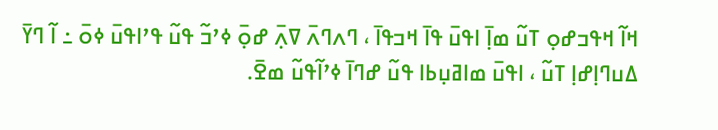ߞߊ߬ ߞߟߏߝߋ߲ ߠߎ߬ ߘߊ߲߫ ߊߟߎ߫ ߟߊ߫ ߞߏߟߊ߫ ، ߣߍߣߍ߫ ߜߍ߲߫ ߝߋ߲߫ ߦߴߏ߬ ߟߎ߬ ߟߴߊߟߎ߫ ߦߋ߫ ߸ ߊ߬ ߣߌ߫ ߡߎߣߊ߲ߝߊ߲ ߠߎ߬ ، ߊߟߎ߫ ߘߊߥߎ߲ߕߊ ߟߎ߬ ߝߣߊ߫ ߦߴߊ߬ߟߎ߬ ߘߐ߫.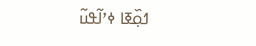ߗߋ߲߰ߧߊ ߦߴߊ߬ߟߎ߬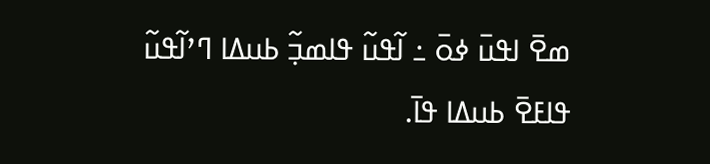ߘߐ߫ ߊߟߎ߫ ߦߋ߫ ߸ ߊ߬ߟߎ߬ ߟߊߘߏ߲߬ ߕߎߡߊ ߣߴߊ߬ߟߎ߬ ߟߊߓߐ߫ ߕߎߡߊ ߟߊ߫.